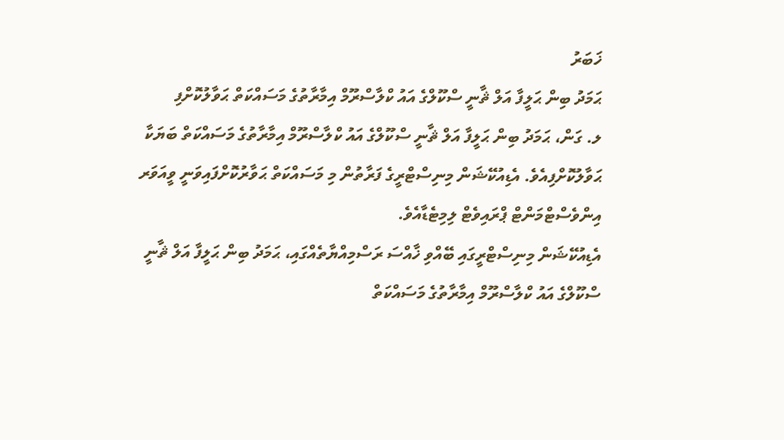ޚަބަރު
ޙަމަދު ބިން ޙަލީފާ އަލް ޘާނީ ސްކޫލްގެ އައު ކްލާސްރޫމް އިމާރާތުގެ މަސައްކަތް ޙަވާލުކޮށްފި
ލ. ގަން، ޙަމަދު ބިން ޙަލީފާ އަލް ޘާނީ ސްކޫލްގެ އައު ކްލާސްރޫމް އިމާރާތުގެ މަސައްކަތް ބަޔަކާ ޙަވާލުކޮށްފިއެވެ. އެޑިއުކޭޝަން މިނިސްޓްރީގެ ފަރާތުން މި މަސައްކަތް ޙަވާރުކޮށްފައިވަނީ ވީއަވަރ އިންވެސްޓްމަންޓް ޕްރައިވެޓް ލިމިޓެޑާއެވެ.
އެޑިއުކޭޝަން މިނިސްޓްރީގައި ބޭއްވި ޚާއްސަ ރަސްމިއްޔާތެއްގައި، ޙަމަދު ބިން ޙަލީފާ އަލް ޘާނީ ސްކޫލްގެ އައު ކްލާސްރޫމް އިމާރާތުގެ މަސައްކަތް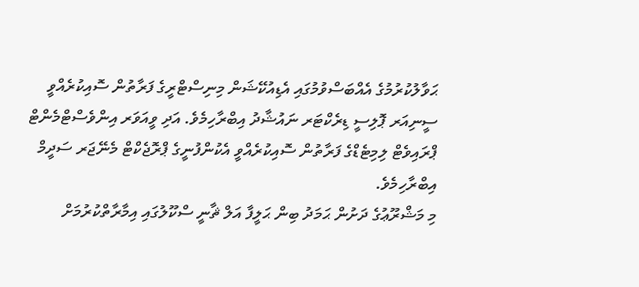ޙަވާލުކުރުމުގެ އެއްބަސްވުމުގައި އެޑިއުކޭޝަން މިނިސްޓްރީގެ ފަރާތުން ސޮއިކުރެއްވީ ސީނިއަރ ޕޮލިސީ ޑިރެކްޓަރ ނައުޝާދު އިބްރާހިމެވެ. އަދި ވީއަވަރ އިންވެސްޓްމެންޓް ޕްރައިވެޓް ލިމިޓެޑްގެ ފަރާތުން ސޮއިކުރެއްވީ އެކުންފުނީގެ ޕްރޮޖެކްޓް މެނޭޖަރ ސަދީމް އިބްރާހިމެވެ.
މި މަޝްރޫޢުގެ ދަށުން ޙަމަދު ބިން ޙަލީފާ އަލް ޘާނީ ސްކޫލުގައި އިމާރާތްކުރުމަށް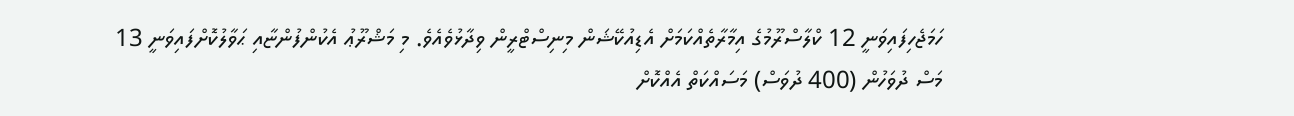ހަމަޖެހިފައިވަނީ 12 ކްލާސްރޫމުގެ އިމާރާތެއްކަމަށް އެޑިއުކޭޝަން މިނިސްޓްރީން ވިދާޅުވެއެވެ. މި މަޝްރޫޢު އެކުންފުންޏާއި ޙަވާލުކޮށްފައިވަނީ 13 މަސް ދުވަހުން (400 ދުވަސް) މަސައްކަތް އެއްކޮށް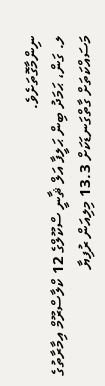ނިންމާގޮތަށެވެ.
ލ. ގަން، ޙަމަދު ބިން ޙަލީފާ އަލް ޘާނީ ސްކޫލްގެ 12 ކްލާސްރޫމް އިމާރާތުގެ މަސައްކަތަށް ގާތްގަނޑަކަށް 13.3 މިލިއަން ރުފިޔާ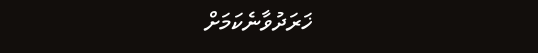ޚަރަދުވާނެކަމަށް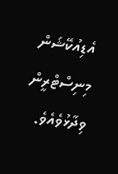އެޑިއުކޭޝަން މިނިސްޓްރީން ވިދާޅުވެއެވެ.